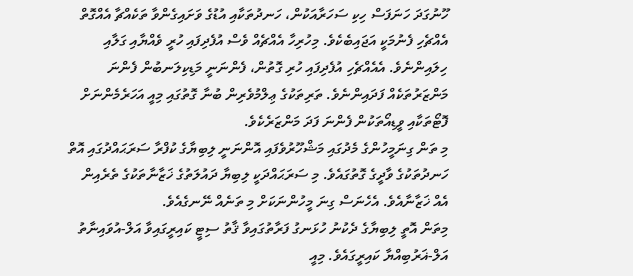ހޫނުގަދަ ހަނަފަސް ހިކި ސަހަރާއަކުން، ހަނދުތަކާއި އުޑުގެ ވަށައިގެންވާ ތަކެއްޗާ އެއްގޮތް އެއްޗެހި ފެނުމަކީ އަޖައިބެކެވެ. މިހުރިހާ އެއްޗެއް ވެސް އުފެދިފައި ހުރީ ވެއްޔާއި ގަލާއި ހިލައިންނެވެ. އެއެއްޗެހި އުފެދިފައި ހުރި ގޮތުން، ފެންނަނީ މަޑިކިލަނބުން ފެންނަ މަންޒަރުތަކެއް ފަދައިންނެވެ. ތަރިތަކުގެ ޢިލްމުވެރިން ބުނާ ގޮތުގައި މިއީ އަހަރެމެންނަށް ފޮޓޯތަކާއި ވީޑިއޯތަކުން ފެންނަ ފަދަ މަންޒަރެކެވެ.
މި ތަން ގިނަމީހުންގެ މެދުގައި މަޝްހޫރުވެފައި އޮންނަނީ ލިބިޔާގެ ކުފްރާ ސަރަޙައްދުގައި އޮތް ހަނދުތަކުގެ ވާދީގެ ގޮތުގައެވެ. މި ސަރަޙައްދަކީ ލިބިޔާ ދައުލަތުގެ ޚަޒާނާތަކުގެ ތެރެއިން އެއް ޚަޒާނާއެވެ. އެހެނަސް ގިނަ މީހުންނަކަށް މި ތަނެއް ނޭނގެއެވެ.
މިތަން އޮތީ ލިބިޔާގެ ދެކުނު ހުޅަނގު ފަރާތުގައިވާ ޤާތު ސިޓީ ކައިރީގައިވާ އަލް-އުވައިނާތު އަލް-ޣަރުބިއްޔާ ކައިރީގައެވެ. މިއީ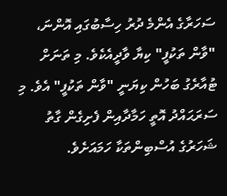ސަހަރާގެ އެންމެ ދުރު ހިސާބުގައި އޮންނަ، "ވާން ތަކުފީ" ކިޔާ ވާދީއެކެވެ. މި ތަނަށް ޓުއާރެގު ބަހުން ކިޔަނީ "ވާން ތަކުފީ" އެވެ. މި ސަރަޙައްދު އޮތީ ހަމާދާއިން ފެށިގެން ގާތު ޝަހަރުގެ އުސްބިންތަކާ ހަމައަށެވެ.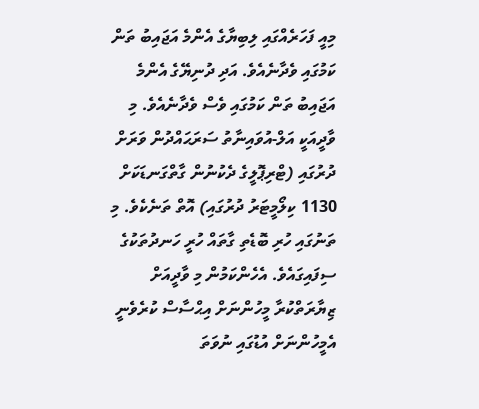މިއީ ފަހަރެއްގައި ލިބިޔާގެ އެންމެ އަޖައިބު ތަން ކަމުގައި ވެދާނެއެވެ. އަދި ދުނިޔޭގެ އެންމެ އަޖައިބު ތަން ކަމުގައި ވެސް ވެދާނެއެވެ. މި ވާދީއަކީ އަލް-އުވައިނާތު ސަރަޙައްދުން ވަރަށް ދުރުގައި (ޓްރިޕޮލީގެ ދެކުނުން ގާތްގަނޑަކަށް 1130 ކިލޯމީޓަރު ދުރުގައި) އޮތް ތަނެކެވެ. މި ތަނުގައި ހުރި ބޮޑެތި ގާތައް ހުރީ ހަނދުތަކުގެ ސިފައިގައެވެ. އެހެންކަމުން މި ވާދީއަށް ޒިޔާރަތްކުރާ މީހުންނަށް އިޙްސާސް ކުރެވެނީ އެމީހުންނަށް އުޑުގައި ނުވަތަ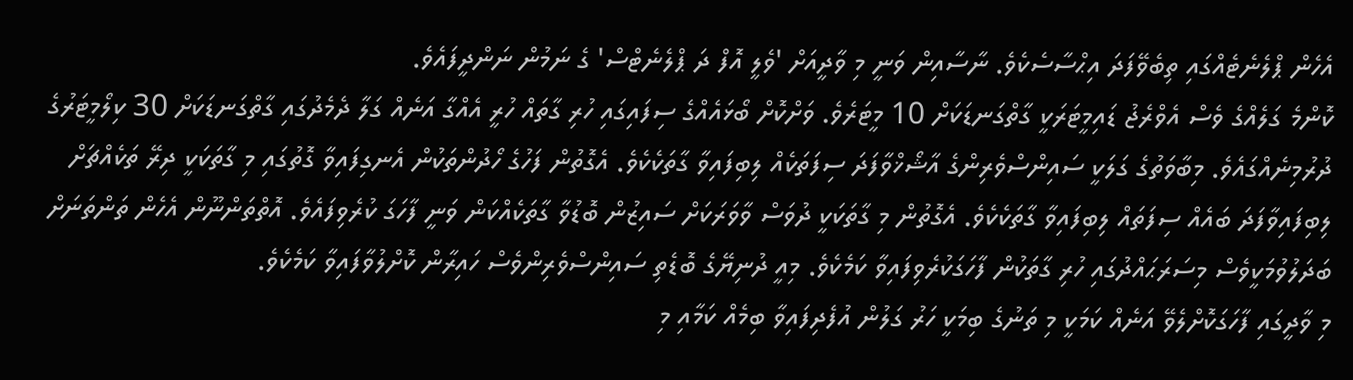އެހެން ޕްލެނެޓެއްގައި ތިބެވޭފަދަ އިޙްސާސެކެވެ. ނާސާއިން ވަނީ މި ވާދީއަށް 'ވެލީ އޮފް ދަ ޕްލެނެޓްސް' ގެ ނަމުން ނަންދީފައެވެ.
ކޮންމެ ގަލެއްގެ ވެސް އެވްރެޖު ޑައިމީޓަރަކީ ގާތްގަނޑަކަށް 10 މީޓަރެވެ. ވަށްކޮށް ބޯޅައެއްގެ ސިފައިގައި ހުރި ގާތައް ހުރީ އެއްގާ އަނެއް ގަލާ ދެމެދުގައި ގާތްގަނޑަކަށް 30 ކިލޯމީޓަރުގެ ދުރުމިނެއްގައެވެ. މިބާވަތުގެ ގަލަކީ ސައިންސްވެރިންގެ އާޝޯޚްވާފަދަ ސިފަތަކެއް ލިބިފައިވާ ގާތަކެކެވެ. އެގޮތުން ފަހުގެ ހޯދުންތަކުން އެނގިފައިވާ ގޮތުގައި މި ގާތަކަކީ ދިރޭ ތަކެއްޗަށް ލިބިފައިވާފަދަ ބައެއް ސިފަތައް ލިބިފައިވާ ގާތަކެކެވެ. އެގޮތުން މި ގާތަކަކީ ދުވަސް ވާވަރަކަށް ސައިޒުން ބޮޑުވާ ގާތަކެއްކަން ވަނީ ފާހަގަ ކުރެވިފައެވެ. އޮތްތަންނޫން އެހެން ތަންތަނަށް ބަދަލުވުމަކީވެސް މިސަރަޙައްދުގައި ހުރި ގާތަކުން ފާހަގަކުރެވިފައިވާ ކަމެކެވެ. މިއީ ދުނިޔޭގެ ބޮޑެތި ސައިންސްވެރިންވެސް ހައިރާން ކޮށްލުވާފައިވާ ކަމެކެވެ.
މި ވާދީގައި ފާހަގަކޮށްލެވޭ އަނެއް ކަމަކީ މި ތަނުގެ ބިމަކީ ހަރު ގަލުން އުފެދިފައިވާ ބިމެއް ކަމާއި މި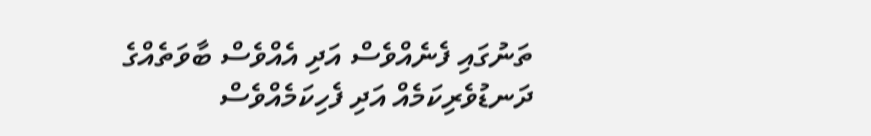ތަނުގައި ފެނެއްވެސް އަދި އެއްވެސް ބާވަތެއްގެ ދަނޑުވެރިކަމެއް އަދި ފެހިކަމެއްވެސް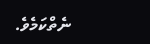ނެތްކަމެވެ.